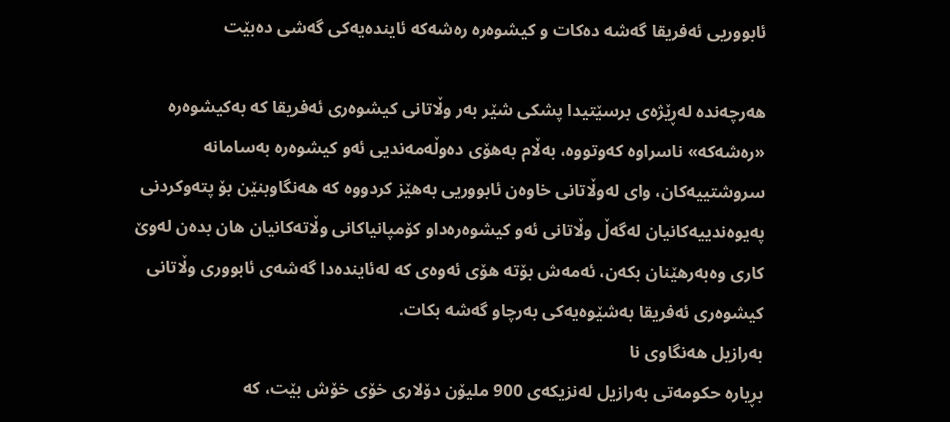ئابووریی ئه‌فریقا گه‌شه‌ ده‌كات و كیشوەرە رەشەكە ئایندەیەكی گەشی دەبێت‌

هه‌رچه‌نده‌ له‌ڕێژه‌ی برسێتیدا پشكی شێر به‌ر وڵاتانی كیشوه‌ری ئه‌فریقا كه‌ به‌كیشوه‌ره‌ «ره‌شه‌كه‌» ناسراوه‌ كه‌وتووه‌، به‌ڵام به‌هۆی ده‌وڵه‌مه‌ندیی ئه‌و كیشوه‌ره‌ به‌سامانه‌ سروشتییه‌كان، وای له‌وڵاتانی خاوه‌ن ئابووریی به‌هێز كردووه‌ كه‌ هه‌نگاوبنێن بۆ پته‌وكردنی په‌یوه‌ندییه‌كانیان له‌گه‌ڵ وڵاتانی ئه‌و كیشوه‌ره‌دا‌و كۆمپانیاكانی وڵاته‌كانیان هان بده‌ن له‌وێ كاری وه‌به‌رهێنان بكه‌ن، ئه‌مه‌ش بۆته‌ هۆی ئه‌وه‌ی كه‌ له‌ئاینده‌دا گه‌شه‌ی ئابووری وڵاتانی كیشوه‌ری ئه‌فریقا به‌شێوه‌یه‌كی به‌رچاو گه‌شه‌ بكات.
به‌رازیل هه‌نگاوی نا
بڕیاره‌ حكومه‌تی به‌رازیل له‌نزیكه‌ی 900 ملیۆن دۆلاری خۆی خۆش بێت، كه‌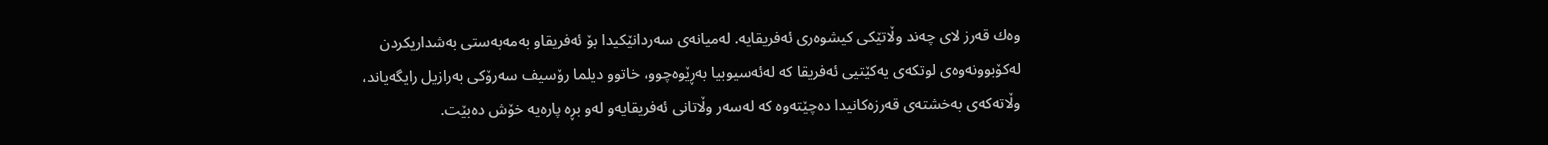وه‌ك قه‌رز لای چه‌ند وڵاتێكی كیشوه‌ری ئه‌فریقایه‌. له‌میانه‌ی سه‌ردانێكیدا بۆ ئه‌فریقا‌و به‌مه‌به‌ستی به‌شداریكردن له‌كۆبوونه‌وه‌ی لوتكه‌ی یه‌كێتیی ئه‌فریقا كه‌ له‌ئه‌سیوبیا به‌ڕێوه‌چوو، خاتوو دیلما رۆسیف سه‌رۆكی به‌رازیل رایگه‌یاند، وڵاته‌كه‌ی به‌خشته‌ی قه‌رزه‌كانیدا ده‌چێته‌وه‌ كه‌ له‌سه‌ر وڵاتانی ئه‌فریقایه‌‌و له‌و بڕه‌ پاره‌یه‌ خۆش ده‌بێت.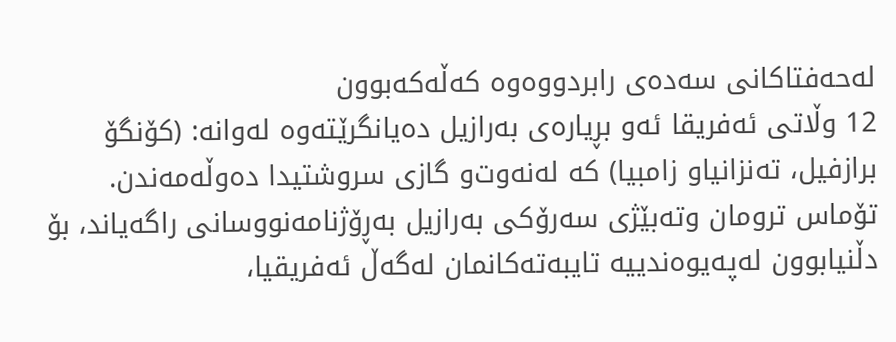له‌حه‌فتاكانی سه‌ده‌ی رابردووه‌وه‌ كه‌ڵه‌كه‌بوون
12 وڵاتی ئه‌فریقا ئه‌و بڕیاره‌ی به‌رازیل ده‌یانگرێته‌وه‌ له‌وانه‌: (كۆنگۆ برازفیل، ته‌نزانیا‌و زامبیا) كه‌ له‌نه‌وت‌و گازی سروشتیدا ده‌وڵه‌مه‌ندن. تۆماس ترومان وته‌بێژی سه‌رۆكی به‌رازیل به‌ڕۆژنامه‌نووسانی راگه‌یاند، بۆ دڵنیابوون له‌په‌یوه‌ندییه‌ تایبه‌ته‌كانمان له‌گه‌ڵ ئه‌فریقیا،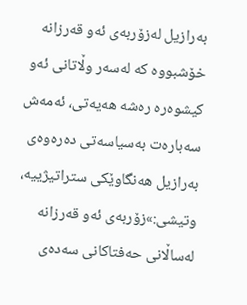به‌رازیل له‌زۆربه‌ی ئه‌و قه‌رزانه‌ خۆشبووه‌ كه‌ له‌سه‌ر وڵاتانی ئه‌و كیشوه‌ره‌ ره‌شه‌ هه‌یه‌تی، ئه‌مه‌ش سه‌باره‌ت به‌سیاسه‌تی ده‌ره‌وه‌ی به‌رازیل هه‌نگاوێكی ستراتیژییه‌، وتیشی:»زۆربه‌ی ئه‌و قه‌رزانه‌ له‌ساڵانی حه‌فتاكانی سه‌ده‌ی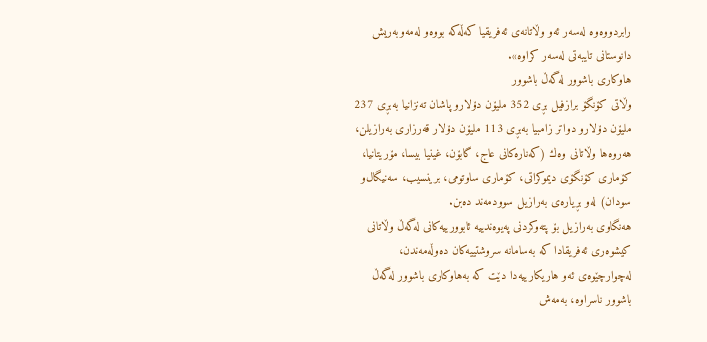رابردووه‌وه‌ له‌سه‌ر ئه‌و وڵاتانه‌ی ئه‌فریقیا كه‌ڵه‌كه‌ بووه‌‌و له‌مه‌وبه‌ریش دانوستانی تایبه‌تی له‌سه‌ر كراوه‌».
هاوكاری باشوور له‌گه‌ڵ باشوور
وڵاتی كۆنگۆ برازفیل بڕی 352 ملیۆن دۆلار‌و پاشان ته‌نزانیا به‌بڕی 237 ملیۆن دۆلار‌و دواتر زامبیا به‌بڕی 113 ملیۆن دۆلار قه‌رزاری به‌رازیلن، هه‌روه‌ها وڵاتانی وه‌ك (كه‌ناره‌كانی عاج، گابۆن، غینیا بیسا، مۆریتانیا، كۆماری كۆنگۆی دیموكراتی، كۆماری ساوتومی، برینسیب، سه‌نیگال‌و سودان) له‌و بڕیاره‌ی به‌رازیل سوودمه‌ند ده‌بن.
هه‌نگاوی به‌رازیل بۆ پته‌وكردنی په‌یوه‌ندییه‌ ئابوورییه‌كانی له‌گه‌ڵ وڵاتانی كیشوه‌ری ئه‌فریقادا كه‌ به‌سامانه‌ سروشتییه‌كان ده‌وڵه‌مه‌ندن، له‌چوارچێوه‌ی ئه‌و هاریكارییه‌دا دێت كه‌ به‌هاوكاری باشوور له‌گه‌ڵ باشوور ناسراوه‌، به‌مه‌ش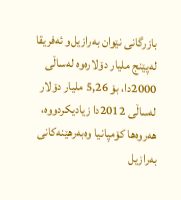بازرگانی نێوان به‌رازیل‌و ئه‌فریقا له‌پێنج ملیار دۆلاره‌وه‌ له‌ساڵی 2000دا، بۆ 5,26 ملیار دۆلار له‌ساڵی 2012دا زیادیكردووه‌، هه‌روه‌ها كۆمپانیا وه‌به‌رهێنه‌كانی به‌رازیل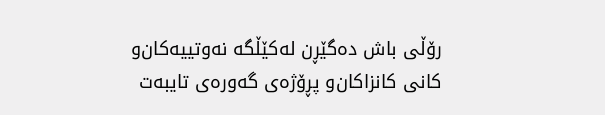رۆڵی باش ده‌گێڕن له‌كێڵگه‌ نه‌وتییه‌كان‌و كانی كانزاكان‌و پڕۆژه‌ی گه‌وره‌ی تایبه‌ت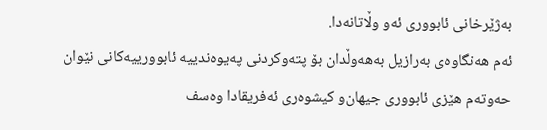به‌ژێرخانی ئابووری ئه‌و وڵاتانه‌دا.
ئه‌م هه‌نگاوه‌ی به‌رازیل به‌هه‌وڵدان بۆ پته‌وكردنی په‌یوه‌ندییه‌ ئابوورییه‌كانی نێوان حه‌وته‌م هێزی ئابووری جیهان‌و كیشوه‌ری ئه‌فریقادا وه‌سف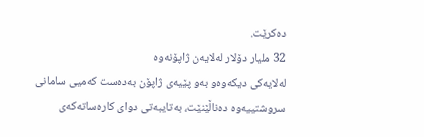ده‌كرێت.
32 ملیار دۆلار له‌لایه‌ن ژاپۆنه‌وه‌
له‌لایه‌كی دیكه‌وه‌‌و به‌و پێیه‌ی ژاپۆن به‌ده‌ست كه‌میی سامانی سروشتییه‌وه‌ ده‌ناڵێنێت، به‌تایبه‌تی دوای كاره‌ساته‌كه‌ی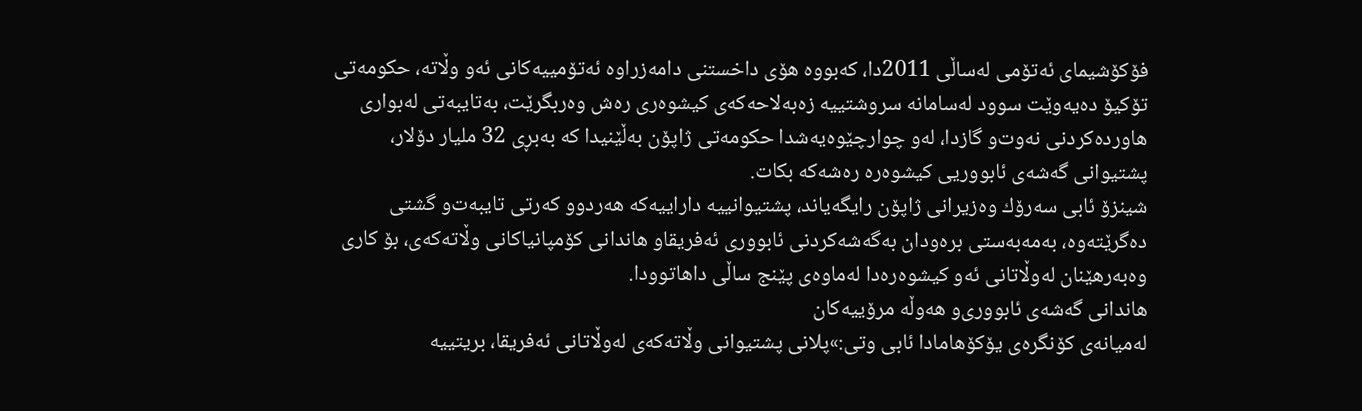فۆكۆشیمای ئه‌تۆمی له‌ساڵی 2011دا، كه‌بووه‌ هۆی داخستنی دامه‌زراوه‌ ئه‌تۆمییه‌كانی ئه‌و وڵاته‌، حكومه‌تی تۆكیۆ ده‌یه‌وێت سوود له‌سامانه‌ سروشتییه‌ زه‌به‌لاحه‌كه‌ی كیشوه‌ری ره‌ش وه‌ربگرێت، به‌تایبه‌تی له‌بواری هاورده‌كردنی نه‌وت‌و گازدا، له‌و چوارچێوه‌یه‌شدا حكومه‌تی ژاپۆن به‌ڵێنیدا كه‌ به‌بڕی 32 ملیار دۆلار، پشتیوانی گه‌شه‌ی ئابووریی كیشوه‌ره‌ ره‌شه‌كه‌ بكات.
شینزۆ ئابی سه‌رۆك وه‌زیرانی ژاپۆن رایگه‌یاند، پشتیوانییه‌ داراییه‌كه‌ هه‌ردوو كه‌رتی تایبه‌ت‌و گشتی ده‌گرێته‌وه‌، به‌مه‌به‌ستی بره‌ودان به‌گه‌شه‌كردنی ئابووری ئه‌فریقا‌و هاندانی كۆمپانیاكانی وڵاته‌كه‌ی، بۆ كاری وه‌به‌رهێنان له‌وڵاتانی ئه‌و كیشوه‌ره‌دا له‌ماوه‌ی پێنج ساڵی داهاتوودا.
هاندانی گه‌شه‌ی ئابووری‌و هه‌وڵه‌ مرۆییه‌كان
له‌میانه‌ی كۆنگره‌ی یۆكۆهامادا ئابی وتی:»پلانی پشتیوانی وڵاته‌كه‌ی له‌وڵاتانی ئه‌فریقا، بریتییه‌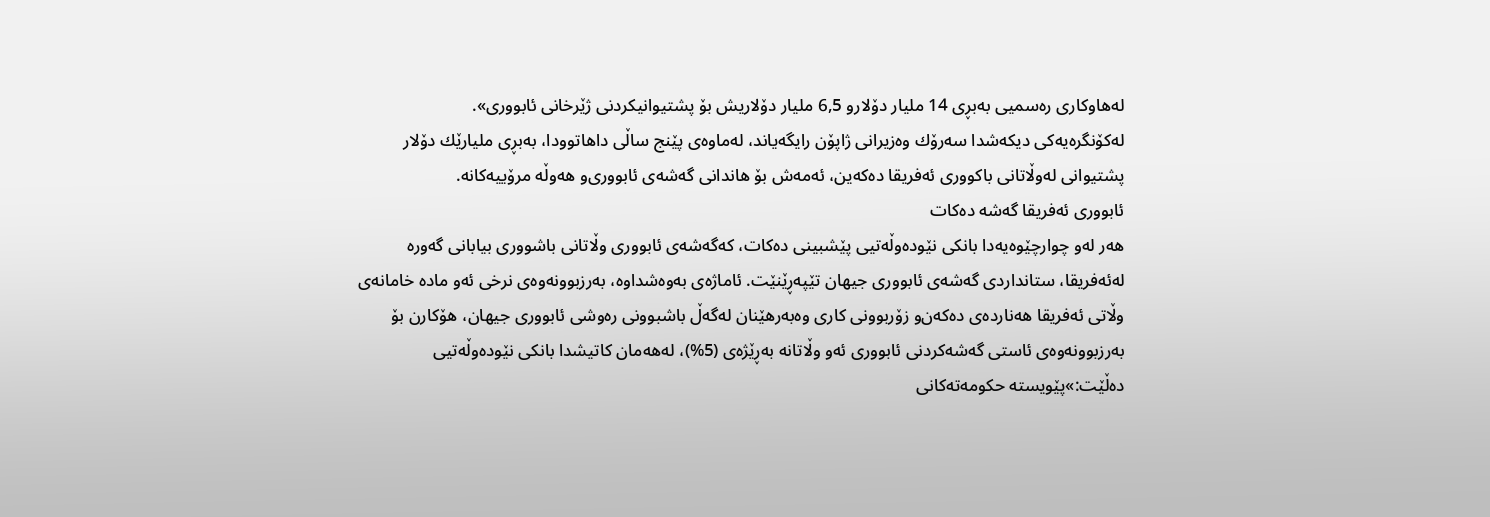له‌هاوكاری ره‌سمیی به‌بڕی 14 ملیار دۆلار‌و 6,5 ملیار دۆلاریش بۆ پشتیوانیكردنی ژێرخانی ئابووری».
له‌كۆنگره‌یه‌كی دیكه‌شدا سه‌رۆك وه‌زیرانی ژاپۆن رایگه‌یاند، له‌ماوه‌ی پێنج ساڵی داهاتوودا، به‌بڕی ملیارێك دۆلار پشتیوانی له‌وڵاتانی باكووری ئه‌فریقا ده‌كه‌ین، ئه‌مه‌ش بۆ هاندانی گه‌شه‌ی ئابووری‌و هه‌وڵه‌ مرۆییه‌كانه‌.
ئابووری ئه‌فریقا گه‌شه‌ ده‌كات
هه‌ر له‌و چوارچێوه‌یه‌دا بانكی نێوده‌وڵه‌تیی پێشبینی ده‌كات، كه‌گه‌شه‌ی ئابووری وڵاتانی باشووری بیابانی گه‌وره‌ له‌ئه‌فریقا، ستانداردی گه‌شه‌ی ئابووری جیهان تێپه‌ڕێنێت. ئاماژه‌ی به‌وه‌شداوه‌، به‌رزبوونه‌وه‌ی نرخی ئه‌و ماده‌ خامانه‌ی وڵاتی ئه‌فریقا هه‌نارده‌ی ده‌كه‌ن‌و زۆربوونی كاری وه‌به‌رهێنان له‌گه‌ڵ باشبوونی ره‌وشی ئابووری جیهان، هۆكارن بۆ به‌رزبوونه‌وه‌ی ئاستی گه‌شه‌كردنی ئابووری ئه‌و وڵاتانه‌ به‌ڕێژه‌ی (5%)، له‌هه‌مان كاتیشدا بانكی نێوده‌وڵه‌تیی ده‌ڵێت:»پێویسته‌ حكومه‌ته‌كانی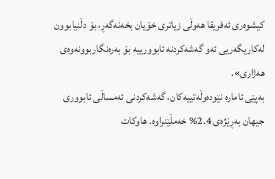كیشوه‌ری ئه‌فریقا هه‌وڵی زیاتری خۆیان بخه‌نه‌گه‌ڕ، بۆ دڵنیابوون له‌كاریگه‌ریی ئه‌و گه‌شه‌كردنه‌ ئابوورییه‌ بۆ به‌ره‌نگاربوونه‌وه‌ی هه‌ژاری».
به‌پێی ئاماره‌ نێوده‌وڵه‌تییه‌كان، گه‌شه‌كردنی ئه‌مساڵی ئابووری جیهان به‌ڕێژه‌ی 2.4% خه‌مڵێنراوه‌. هاوكات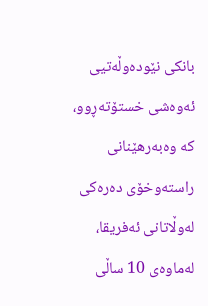بانكی نێوده‌وڵه‌تیی ئه‌وه‌شی خستۆته‌ڕوو، كه‌ وه‌به‌رهێنانی راسته‌وخۆی ده‌ره‌كی له‌وڵاتانی ئه‌فریقا، له‌ماوه‌ی 10 ساڵی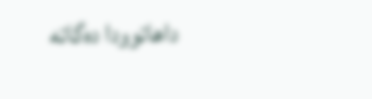داهاتوودا ده‌گاته‌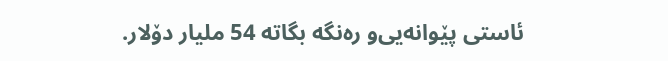ئاستی پێوانه‌یی‌و ره‌نگه‌ بگاته‌ 54 ملیار دۆلار.